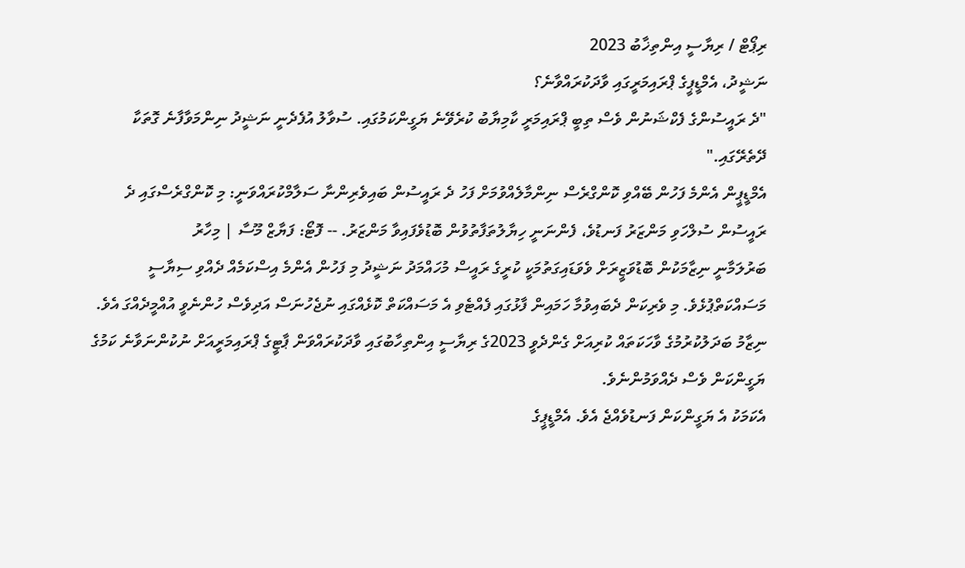ރިޕޯޓް / ރިޔާސީ އިންތިޚާބު 2023
ނަޝީދު، އެމްޑީޕީގެ ޕްރައިމަރީގައި ވާދަކުރައްވާނެ؟
"ދެ ރައީސުންގެ ފެކްޝަނުން ވެސް ތިބީ ޕްރައިމަރީ ކާމިޔާބު ކުރެވޭނެ ޔަގީންކަމުގައި. ސުވާލު އުފެދެނީ ނަޝީދު ނިންމަވާފާނެ ގޮތަކާ ދޭތެރޭގައި."
އެމްޑީޕީން އެންމެ ފަހުން ބޭއްވި ކޮންގްރެސް ނިންމާލެއްވުމަށް ފަހު ދެ ރައީސުން ބައިވެރިންނާ ސަލާމްކުރައްވަނީ: މި ކޮންގްރެސްގައި ދެ ރައީސުން ސުލްހަވި މަންޒަރު ފަނޑުވެ، ފެންނަނީ ހިޔާލުތަފާތުވުން ބޮޑުވެފައިވާ މަންޒަރު. -- ފޮޓޯ: ފަޔާޒް މޫސާ | މިހާރު
ބަރުލަމާނީ ނިޒާމަކުން ބޮޑުވަޒީރަށް ވެވަޑައިގަތުމަކީ ކުރީގެ ރައީސް މުހައްމަދު ނަޝީދު މި ފަހުން އެންމެ އިސްކަމެއް ދެއްވި ސިޔާސީ މަސައްކަތްޕުޅެވެ. މި ވެރިކަން ދެބައިވުމާ ހަމައިން ފާޅުގައި ފެއްޓެވި އެ މަސައްކަތް ކޮޅެއްގައި ނުޖެހުނަސް އަދިވެސް ހުންނެވީ އުއްމީދެއްގަ އެވެ. ނިޒާމު ބަދަލުކުރުމުގެ ވާހަކަތައް ކުރިއަށް ގެންދެވީ 2023ގެ ރިޔާސީ އިންތިހާބުގައި ވާދަކުރައްވަން ޕާޓީގެ ޕްރައިމަރީއަށް ނުކުންނަވާނެ ކަމުގެ ޔަގީންކަން ވެސް ދެއްވަމުންނެވެ.
އެކަމަކު އެ ޔަގީންކަން ފަނޑުވެއްޖެ އެވެ. އެމްޑީޕީގެ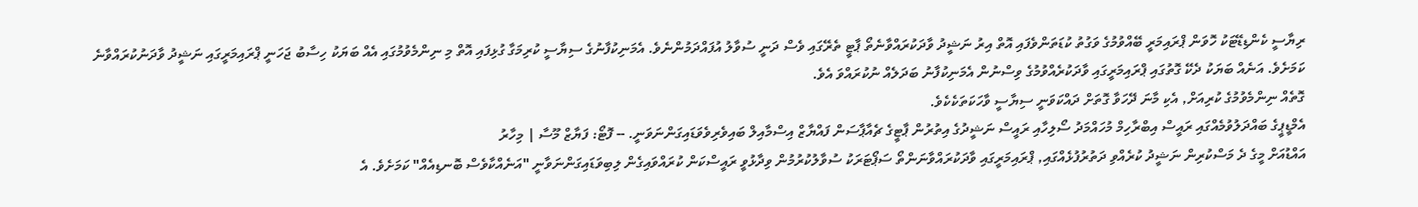ރިޔާސީ ކެންޑިޑޭޓަކު ހޮވަން ޕްރައިމަރީ ބޭއްވުމުގެ ވަގުތު ކުޑަތަންވެފައި އޮތް އިރު ނަޝީދު ވާދަކުރައްވާނެތޯ ޕާޓީ ތެރޭގައި ވެސް ދަނީ ސުވާލު އުފައްދަމުންނެވެ. އެމަނިކުފާނުގެ ސިޔާސީ ކުރިމަގާ ގުޅިފައި އޮތް މި ނިންމެވުމުގައި އެއް ބަޔަކު ހިސާބު ޖަހަނީ ޕްރައިމަރީގައި ނަޝީދު ވާދަނުކުރައްވާނެ ކަމަށެވެ. އަނެއް ބަޔަކު ދެކޭ ގޮތުގައި ޕްރައިމަރީގައި ވާދަކުރެއްވުމުގެ ވިސްނުން އެމަނިކުފާނު ބަދަލެއް ނުކުރައްވަ އެވެ.
ގޮތެއް ނިންމެވުމުގެ ކުރިއަށް, އެކި މާނަ ދޭހަވާ ގޮތަށް ދައްކަވަނީ ސިޔާސީ ވާހަކަތަކެކެވެ.
އެމްޑީޕީގެ ބައްދަލުވުމެއްގައި ރައީސް އިބްރާހިމް މުހައްމަދު ސޯލިހާއި ރައީސް ނަޝީދުގެ އިތުރުން ޕާޓީގެ ޗެއާޕާސަން ފައްޔާޒް އިސްމާއިލް ބައިވެރިވެވަޑައިގަންނަވަނީ. -- ފޮޓޯ: ފަޔާޒް މޫސާ | މިހާރު
އައްޑުއަށް މީގެ ދެ މަސްކުރިން ނަޝީދު ކުރެއްވި ދަތުރުފުޅެއްގައި, ޕްރައިމަރީގައި ވާދަކުރައްވާނަންތޯ ސަޕޯޓަރަކު ސުވާލުކުރުމުން ވިދާޅުވީ ރައީސްކަން ކުރައްވައިގެން ލިބިވަޑައިގަންނަވާނީ "އަނެއްކާވެސް ބޮނޑިއެއް" ކަމަށެވެ. އެ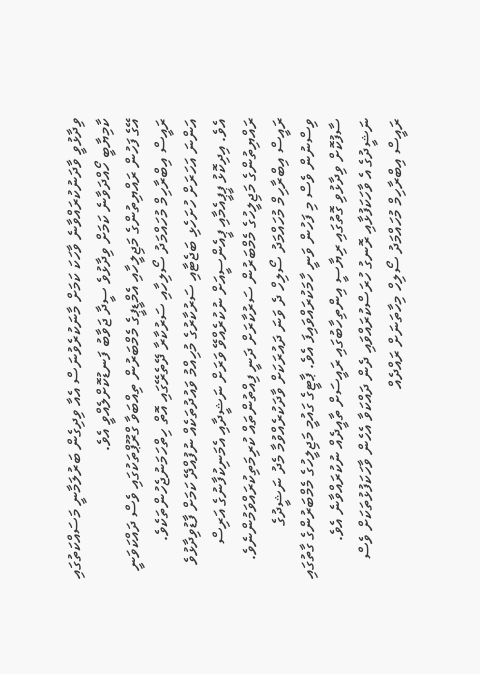ވިދާޅުވީ ވާދަނުކުރައްވާނެ ވާހަކަ ކަމަށް މާނަކުރެވުނަސް އެއާ ވިދިގެން ބަރުލަމާނީ މަސައްކަތުގައި ކާމިޔާބީ ހޯއްދަވާނެ ކަމަށް ވިދާޅުވެ ސީދާ ޖަވާބު ފަނޑުކޮށްލެއްވީ އެވެ.
އޭގެ ފަހުން ރައްޔިތުންގެ މަޖިލީހާއި އެމްޑީޕީގެ މެމްބަރުން ތިއްބަވާ ގްރޫޕްތަކުގައި ވެސް ދައްކަވަނީ ރައީސް އިބްރާހިމް މުހައްމަދު ސޯލިހާއި ސަރުކާރާ ދޭތެރޭގައި އޮތް ހިތްހަމަނުޖެހުންތަކެވެ. އަންނަ އަހަރަށް ހުށަހެޅި ބަޖެޓާއި ސަރުކާރުގެ މުހިއްމު ވައުދުތަކެއް ނުފުއްދޭ ކަމަށް ފާޑުވިދާޅުވެ އެވެ. އިދިކޮޅު ޕީޕީއެމާއި ޕީއެންސީއަށް ނުކުރެއްވޭ ވަރަށް ނަޝީދާއި އެމަނިކުފާނުގެ އަރިސް ރައްޔިތުންގެ މަޖިލީހުގެ މެމްބަރުން ސަރުކާރަށް ދަނީ ފިއްތުންތައް ކުރިމަތިކުރައްވަމުންނެވެ.
ރައީސް އިބްރާހިމް މުހައްމަދު ސޯލިހް ދެ ވަނަ ދައުރަކަށް ވާދަކުރެއްވުމާ މެދު ނަޝީދުގެ ވިސްނުން ވެސް މި ފަހުން ވަނީ ހާމަކުރައްވައިފަ އެވެ. ޕާޓީގެ ގައުމީ މަޖިލީހުގެ މެމްބަރުންގެ ގާތުގައި ސާފުކޮށް ވިދާޅުވި ގޮތުގައި ރިޔާސީ އިންތިހާބުގައި ރައީސަށް ތާއީދެއް ނުކުރައްވާނެ އެވެ. ނަޝީދުގެ އެ ވާހަކަފުޅާއި ރޮނގު ހުރަސްކުރައްވައި ދެން ދައްކަވާ އެހެން ވާހަކަފުޅުތަކަށް ވެސް ރައީސް އިބްރާހިމް މުހައްމަދު ސޯލިހް މިހާތަނަށް ރައްދެއް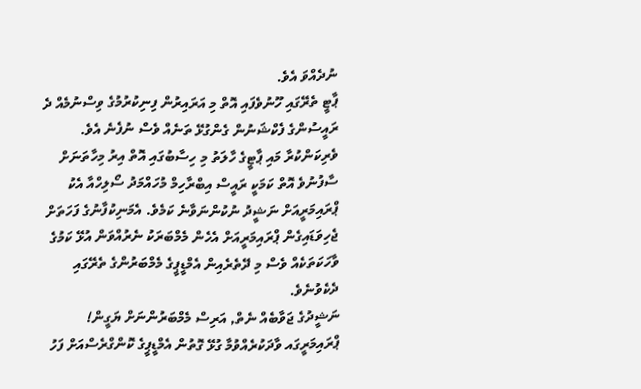ނުދެއްވަ އެވެ.
ޕާޓީ ތެރޭގައި ހޫނުވެފައި އޮތް މި އަރައިރުން ފިނިކުރުމުގެ ވިސްނުމެއް ދެ ރައީސުންގެ ފެކްޝަނުން ގެންގުޅޭ ތަނެއް ވެސް ނުފެނެ އެވެ.
ވެރިކަންކުރާ މައި ޕާޓީގެ ހާލަތު މި ހިސާބުގައި އޮތް އިރު މިހާތަނަށް ސާފުނުވެ އޮތް ކަމަކީ ރައީސް އިބްރާހިމް މުހައްމަދު ސޯލިހްއާ އެކު ޕްރައިމަރީއަށް ނަޝީދު ނުކުންނަވާނެ ކަމެވެ. އެމަނިކުފާނުގެ ފަހަތަށް ޖެހިވަޑައިގެން ޕްރައިމަރީއަށް އެހެން މެމްބަރަކު ނެރުއްވަން އުޅޭ ކަމުގެ ވާހަކަތަކެއް ވެސް މި ދޭތެރެއިން އެމްޑީޕީގެ މެމްބަރުންގެ ތެރޭގައި ދެކެވުނެވެ.
ނަޝީދުގެ ޖަވާބެއް ނެތް, އަރިސް މެމްބަރުންނަށް ޔަގީން!
ޕްރައިމަރީގައ ވާދަކުރެއްވުމާ ގުޅޭ ގޮތުން އެމްޑީޕީގެ ކޮންގްރެސްއަށް ފަހު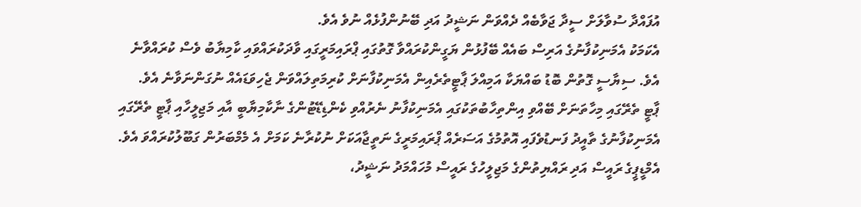އުފައްދާ ސުވާލަށް ސީދާ ޖަވާބެއް ދެއްވަން ނަޝީދު އަދި ބޭނުންފުޅެއް ނުވެ އެވެ.
އެކަމަކު އެމަނިކުފާނުގެ އަރިސް ބައެއް ބޭފުޅުން ޔަގީންކުރައްވާ ގޮތުގައި ޕްރައިމަރީގައި ވާދަކުރައްވައި ކާމިޔާބު ވެސް ކުރައްވާނެ އެވެ. ސިޔާސީ ގޮތުން ބޮޑު ބައްޔަކާ އަމިއްލަ ޕާޓީތެރެއިން އެމަނިކުފާނަށް ކުރިމަތިލައްވަން ޖެހިވަޑައެއް ނުގަންނަވާނެ އެވެ.
ޕާޓީ ތެރޭގައި މިހާތަނަށް ބޭއްވި އިންތިހާބުތަކުގައި އެމަނިކުފާނު ނެރުއްވި ކެންޑިޑޭޓުންގެ ނާކާމިޔާބީ އާއި މަޖިލީހާއި ޕާޓީ ތެރޭގައި އެމަނިކުފާނުގެ ތާއީދު ފަނޑުވެފައި އޮތުމުގެ އަސަރެއް ޕްރައިމަރީގެ ނަތީޖާއަކަށް ނުކުރާނެ ކަމަށް އެ މެމްބަރުން ގަބޫލުކުރައްވަ އެވެ.
އެމްޑީޕީގެ ރައީސް އަދި ރައްޔިތުންގެ މަޖިލީހުގެ ރައީސް މުހައްމަދު ނަޝީދު،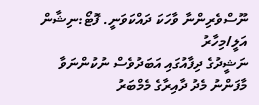ނޫސްވެރިންނާ ވާހަކަ ދައްކަވަނީ. ފޮޓޯ:ނިޝާން އަލީ/މިހާރު
ނަޝީދުގެ ދިފާއުގައި އަބަދުވެސް ނުކުންނަވާ މާފަންނު މެދު ދާއިރާގެ މެމްބަރު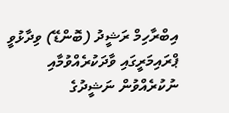އިބްރާހިމް ރަޝީދު (ބޮންޑޭ) ވިދާޅުވީ ޕްރައިމަރީގައި ވާދަކުރެއްވުމާއި ނުކުރެއްވުން ނަޝީދުގެ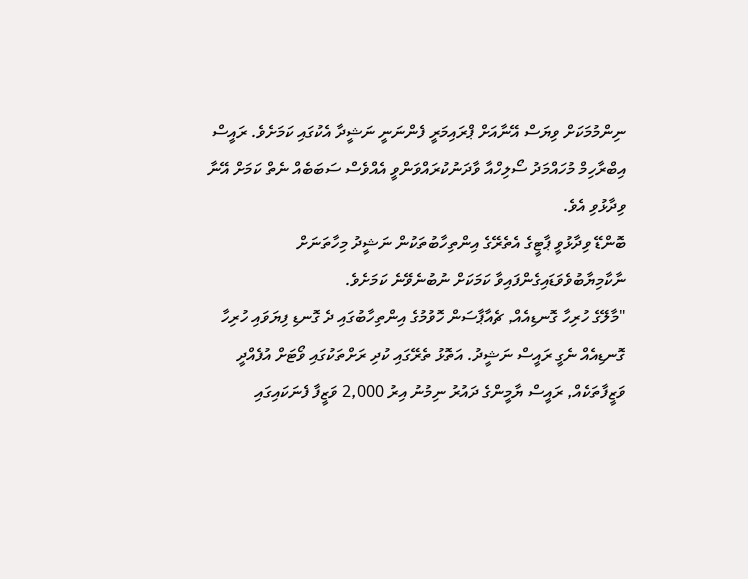ނިންމުމަކަށް ވިޔަސް އޭނާއަށް ޕްރައިމަރީ ފެންނަނީ ނަޝީދާ އެކުގައި ކަމަށެވެ. ރައީސް އިބްރާހިމް މުހައްމަދު ސޯލިހްއާ ވާދަނުކުރައްވަންވީ އެއްވެސް ސަބަބެއް ނެތް ކަމަށް އޭނާ ވިދާޅުވި އެވެ.
ބޮންޑޭ ވިދާޅުވީ ޕާޓީގެ އެތެރޭގެ އިންތިހާބުތަކުން ނަޝީދު މިހާތަނަށް ނާކާމިޔާބުވެވަޑައިގެންފައިވާ ކަމަކަށް ނުބުނެވޭނެ ކަމަށެވެ.
"މާލޭގެ ހުރިހާ ގޮނޑިއެއް, ޗެއާޕާސަން ހޮވުމުގެ އިންތިހާބުގައި ދެ ގޮނޑި ފިޔަވައި ހުރިހާ ގޮނޑިއެއް ނެގީ ރައީސް ނަޝީދު. އަތޮޅު ތެރޭގައި ކުދި ރަށްތަކުގައި ވޯޓަށް އުފެއްދީ ވަޒީފާތަކެއް, ރައީސް ޔާމީންގެ ދައުރު ނިމުނު އިރު 2,000 ވަޒީފާ ފެނަކައިގައި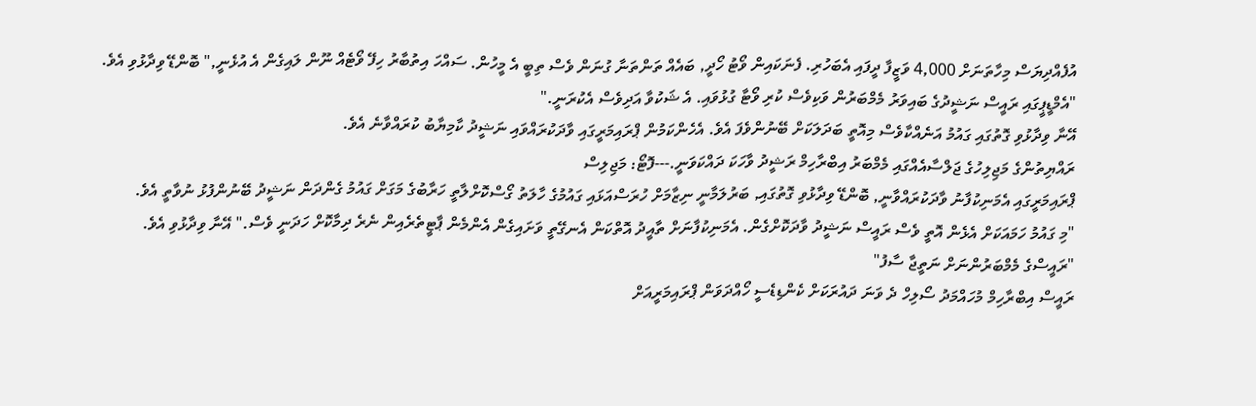އުފެއްދިޔަސް މިހާތަނަށް 4,000 ވަޒީފާ ދީފައި އެބަހުރި. ފެނަކައިން ވޯޓު ހޯދީ, ބައެއް ތަންތަނާ ގުނަން ވެސް ތިބީ އެ މީހުން. ސައްހަ އިތުބާރު ހިފޭ ވޯޓެއް ނޫން ލައިގެން އެ އުޅެނީ," ބޮންޑޭ ވިދާޅުވި އެވެ.
"އެމްޑީޕީގައި ރައީސް ނަޝީދުގެ ބައިވަރު މެމްބަރުން ވަކިވެސް ކުރި ވޯޓާ ގުޅުވައި. އެ ޝަކުވާ އަދިވެސް އެކުރަނީ."
އޭނާ ވިދާޅުވި ގޮތުގައި ގައުމު އަނެއްކާވެސް މިއޮތީ ބަދަލަކަށް ބޭނުންވެފަ އެވެ. އެހެންކަމުން ޕްރައިމަރީގައި ވާދަކުރައްވައި ނަޝީދު ކާމިޔާބު ކުރައްވާނެ އެވެ.
ރައްޔިތުންގެ މަޖިލިހުގެ ޖަލްސާއެއްގައި މެމްބަރު އިބްރާހިމް ރަޝީދު ވާހަކަ ދައްކަވަނީ.---ފޮޓޯ: މަޖިލިސް
ޕްރައިމަރީގައި އެމަނިކުފާނު ވާދަކުރައްވާނީ, ބޮންޑޭ ވިދާޅުވި ގޮތުގައި, ބަރުލަމާނީ ނިޒާމަށް ހުރަސްއަޅައި ގައުމުގެ ހާލަތު ގޯސްކޮށްލާތީ ހަރާބުގެ މަގަށް ގައުމު ގެންދަން ނަޝީދު ބޭނުންފުޅު ނުވާތީ އެވެ.
"މި ގައުމު ހަމައަކަށް އެޅެން އޮތީ ވެސް ރައީސް ނަޝީދު ވާދަކޮށްގެން. އެމަނިކުފާނަށް ތާއީދު އޮތްކަން އެނގޭތީ ވަށައިގެން އެންމެން ޕާޓީތެރެއިން ނެރެ ދިމާކޮށް ހަދަނީ ވެސް." އޭނާ ވިދާޅުވި އެވެ.
"ރައީސްގެ މެމްބަރުންނަށް ނަތީޖާ ސާފު"
ރައީސް އިބްރާހިމް މުހައްމަދު ސޯލިހް ދެ ވަނަ ދައުރަކަށް ކެންޑިޑެސީ ހޯއްދަވަން ޕްރައިމަރީއަށް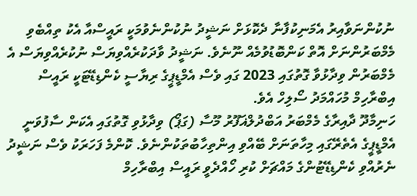ނުކުންނަވާއިރު އެމަނިކުފާނާ ދެކޮޅަށް ނަޝީދު ނުކުންނެވުމަކީ ރައީސްއާ އެކު ތިއްބެވި މެމްބަރުންނަށް އޮތް ކަންބޮޑުވުމެއް ނޫނެވެ. ނަޝީދު ވާދަކުރެއްވިޔަސް ނުކުރެއްވިޔަސް އެ މެމްބަރުން ވިދާޅުވާ ގޮތުގައި 2023 ގައި ވެސް އެމްޑީޕީގެ ރިޔާސީ ކެންޑިޑޭޓަކީ ރައީސް އިބްރާހިމް މުހައްމަދު ސޯލިހް އެވެ.
ހަނިމާދޫ ދާއިރާގެ މެމްބަރު އަބްދުލްޣަފޫރު މޫސާ (ގަޕޯ) ވިދާޅުވި ގޮތުގައި އެކަން ސާފުވަނީ އެމްޑީޕީގެ އެތެރޭގައި މިހާތަނަށް ބޭއްވި އިންތިހާބުތަކުންނެވެ. ކޮންމެ ފަހަރަކު ވެސް ނަޝީދު ނެރުއްވި ކެންޑިޑޭޓުންގެ މައްޗަށް ކުރި ހޯއްދެވީ ރައީސް އިބްރާހިމް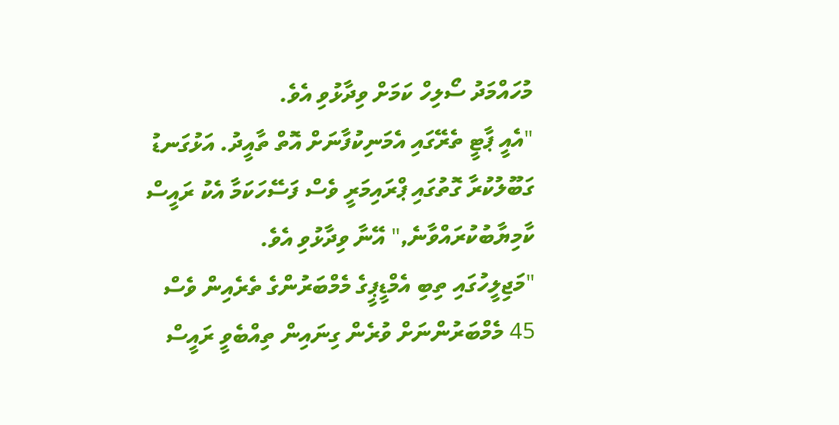މުހައްމަދު ސޯލިހް ކަމަށް ވިދާޅުވި އެވެ.
"އެއީ ޕާޓީ ތެރޭގައި އެމަނިކުފާނަށް އޮތް ތާއީދު. އަޅުގަނޑު ގަބޫލުކުރާ ގޮތުގައި ޕްރައިމަރީ ވެސް ފަސޭހަކަމާ އެކު ރައީސް ކާމިޔާބުކުރައްވާނެ," އޭނާ ވިދާޅުވި އެވެ.
"މަޖިލީހުގައި ތިބި އެމްޑީޕީގެ މެމްބަރުންގެ ތެރެއިން ވެސް 45 މެމްބަރުންނަށް ވުރެން ގިނައިން ތިއްބެވީ ރައީސް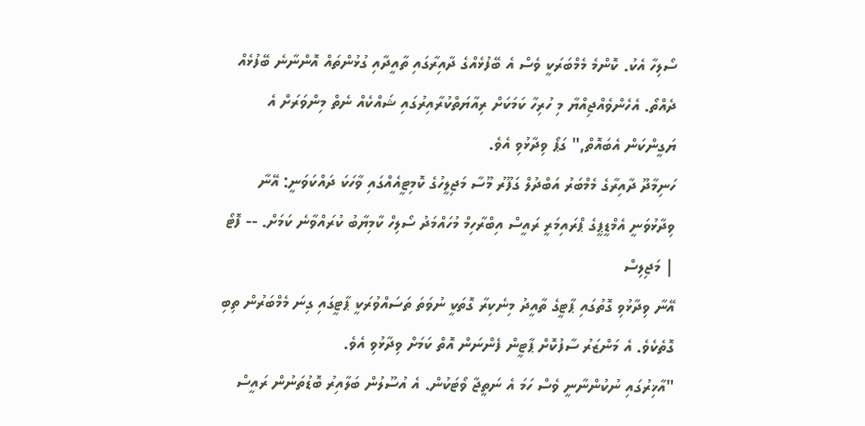ސޯލިހާ އެކު. ކޮންމެ މެމްބަރަކީ ވެސް އެ ބޭފުޅެއްގެ ދާއިރާގައި ތާއީދާއި ގުޅުންތައް އޮންނާނެ ބޭފުޅެއް ދެއްތޯ. އެހެންވެއްޖިއްޔާ މި ހުރިހާ ކަމަކަށް ރިއާޔަތްކުރާއިރުގައި ޝައްކެއް ނެތް މިންވަރަށް އެ ޔަގީންކަން އެބައޮތް," ގަޕޯ ވިދާޅުވި އެވެ.
ހަނިމާދޫ ދާއިރާގެ މެމްބަރު އަބްދުލް ގަފޫރު މޫސާ މަޖިލީހުގެ ކޮމިޓީއެއްގައި ވާހަކަ ދައްކަވަނީ: އޭނާ ވިދާޅުވަނީ އެމްޑީޕީގެ ޕްރައިމަރީ ރައީސް އިބްރާހިމް މުހައްމަދު ސޯލިހް ކާމިޔާބު ކުރައްވާނެ ކަމަށް. -- ފޮޓޯ | މަޖިލިސް
އޭނާ ވިދާޅުވި ގޮތުގައި ޕާޓީގެ ތާއީދު މިނެކިރާ ގޮތަކީ ނުވަތަ ތަސައްވުރަކީ ޕާޓީގައި ގިނަ މެމްބަރުން ތިބި ގޮތެކެވެ. އެ މަންޒަރު ސާފުކޮށް ޕާޓީން ފެންނަން އޮތް ކަމަށް ވިދާޅުވި އެވެ.
"އާޚިރުގައި ނުކުންނާނީ ވެސް ހަމަ އެ ނަތީޖާ ވޯޓަކުން. އެ އުސޫލުން ބަލާއިރު ބޮޑުތަނުން ރައީސް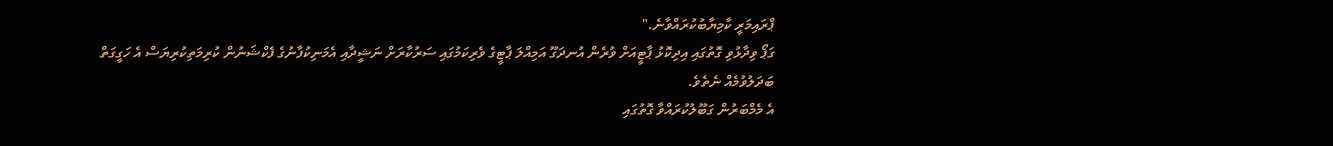ޕްރައިމަރީ ކާމިޔާބުކުރައްވާނެ."
ގަޕޯ ވިދާޅުވި ގޮތުގައި އިދިކޮޅު ޕާޓީއަށް ވުރެން އުނދަގޫ އަމިއްލަ ޕާޓީގެ ވެރިކަމުގައި ސަރުކާރަށް ނަޝީދާއި އެމަނިކުފާނުގެ ފެކްޝަނުން ކުރިމަތިކުރިޔަސް އެ ހަގީގަތް ބަދަލުވުމެއް ނެތެވެ.
އެ މެމްބަރުން ގަބޫލުކުރައްވާ ގޮތުގައި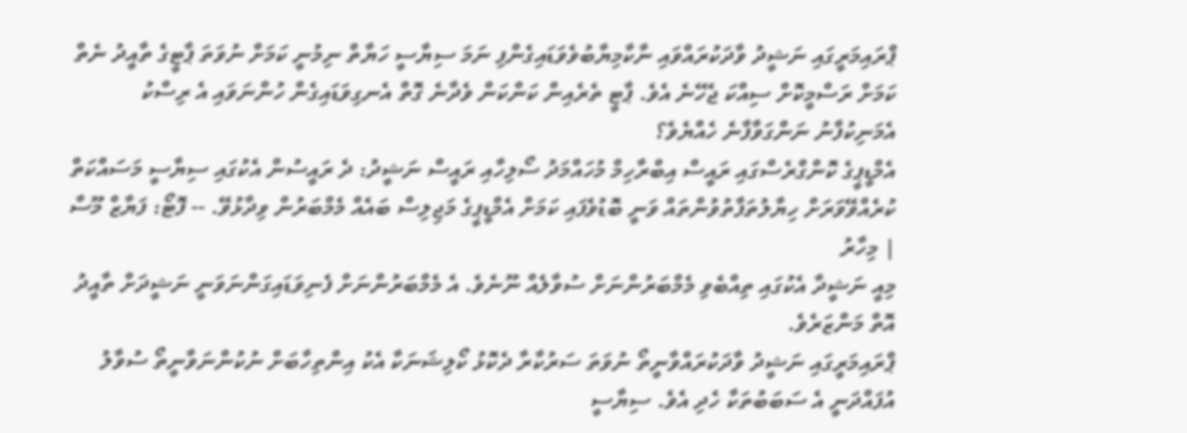ޕްރައިމަރީގައި ނަޝީދު ވާދަކުރައްވައި ނާކާމިޔާބުވެވަޑައިގެންފި ނަމަ ސިޔާސީ ހަޔާތް ނިމުނީ ކަމަށް ނުވަތަ ޕާޓީގެ ތާއީދު ނެތް ކަމަށް ރަސްމީކޮށް ސިއްކަ ޖެހޭނެ އެވެ. ޕާޓީ ތެރެއިން ކަންކަން ވެދާނެ ގޮތް އެނގިވަޑައިގެން ހުންނަވައި އެ ރިސްކު އެމަނިކުފާނު ނަންގަވާފާނެ ހެއްޔެވެ؟
އެމްޑީޕީގެ ކޮންގްރެސްގައި ރައީސް އިބްރާހިމް މުހައްމަދު ސޯލިހާއި ރައީސް ނަޝީދު: ދެ ރައީސުން އެކުގައި ސިޔާސީ މަސައްކަތް ކުރެއްވޭވަރަށް ހިޔާލުތަފާތުވުންތައް ވަނީ ބޮޑުވެފައި ކަމަށް އެމްޑީޕީގެ މަޖިލިސް ބައެއް މެމްބަރުން ވިދާޅުވޭ. -- ފޮޓޯ: ފަޔާޒް މޫސާ | މިހާރު
މިއީ ނަޝީދާ އެކުގައި ތިއްބެވި މެމްބަރުންނަށް ސުވާލެއް ނޫނެވެ. އެ މެމްބަރުންނަށް ފެނިވަޑައިގަންނަވަނީ ނަޝީދަށް ތާއީދު އޮތް މަންޒަރެވެ.
ޕްރައިމަރީގައި ނަޝީދު ވާދަކުރައްވާނީތޯ ނުވަތަ ސަރުކާރާ ދެކޮޅު ކޯލިޝަނަކާ އެކު އިންތިހާބަށް ނުކުންނަވާނީތޯ ސުވާލު އުފައްދަނީ އެ ސަބަބުތަކާ ހެދި އެވެ. ސިޔާސީ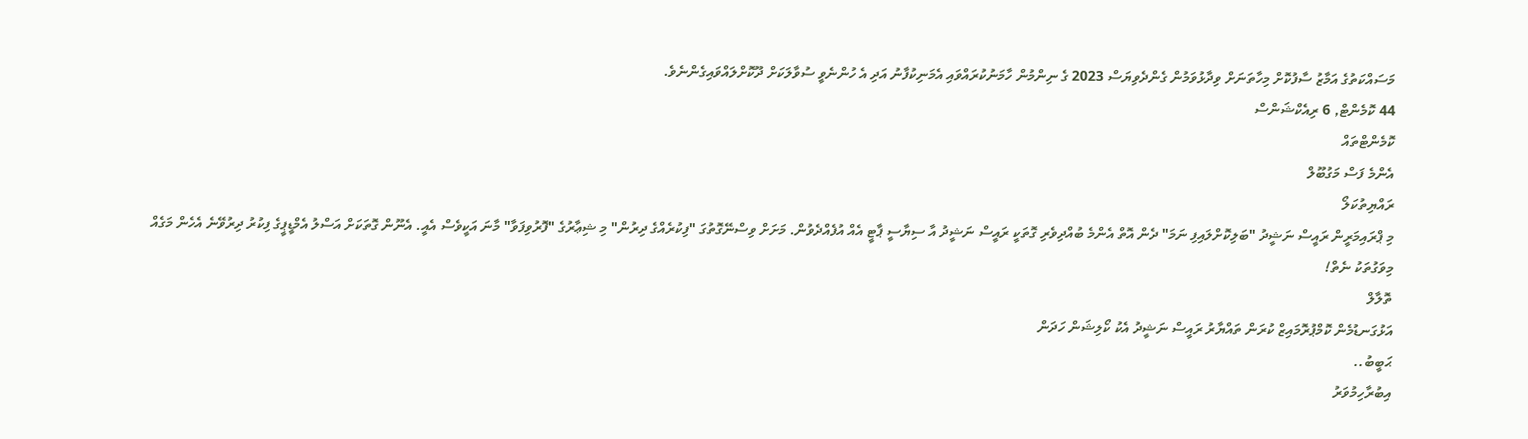މަސައްކަތުގެ އަމާޒު ސާފުކޮށް މިހާތަނަށް ވިދާޅުވަމުން ގެންދެވިޔަސް 2023 ގެ ނިންމުން ހާމަނުކުރައްވައި އެމަނިކުފާނު އަދި އެ ހުންނެވީ ސުވާލަކަށް ދޫކޮށްލައްވައިގެންނެވެ.
44 ކޮމެންޓް, 6 ރިއެކްޝަންސް
ކޮމެންޓްތައް
އެންމެ ފަސް މަގުބޫލް
ރައްޔިތުކަލޯ
މި ޕްރައިމަރީން ރައީސް ނަޝީދު "ބަލިކޮށްލައިފި ނަމަ" ދެން އޮތް އެންމެ ބުއްދިވެރި ގޮތަކީ ރައީސް ނަޝީދު އާ ސިޔާސީ ޕާޓީ އެއް އުފެއްދެވުން. މަށަށް ވިސްނޭގޮތުގަ "ފިކުރެއްގެ ދިރުން" މި ޝިޢާރުގެ "ފޮރުވިފަވާ" މާނަ އަކީވެސް އެއީ. އެނޫން ގޮތަކަށް އަސްލު އެމްޑީޕީގެ ފިކުރު ދިރުވޭނެ އެހެން މަގެއް މިވަގުތަކު ނެތް!
ތޮލާލް
އަޅުގަނޑުމެން ކޮމްޕުރޮމައިޒް ކުރަން ތައްޔާރު ރައީސް ނަޝީދު އެކު ކޯލިޝަން ހަދަން
ޙަބީބު..
އިބުރާހިމުވަރު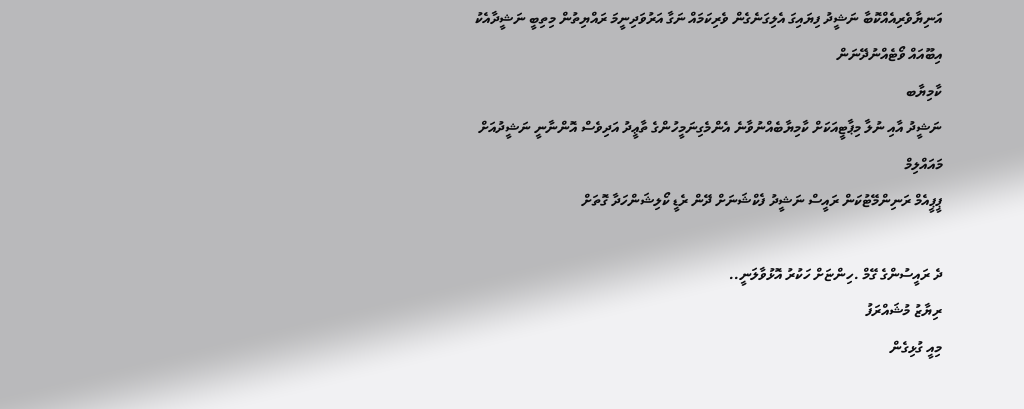އަނިޔާވެރިއެއްކޮބާ ނަޝީދު ފިޔައިގަ އެލިގަނެގެން ވެރިކަމައް ނަގާ އަރުވަދިނީމަ ރައްޔިތުން މިތިބީ ނަޝީދާއެކު އިބޫއައް ވޯޓެއްނުދޭނަން
ކާމިޔާބ
ނަޝީދު އާއި ނުލާ މިޕާޓީއަކަށް ކާމިޔާބެއްނުވާނެ އެންމެގިނަމީހުންގެ ތާޢީދު އަދިވެސް އޮންނާނީ ނަޝީދުއަށް
މައައްލިމް
ޕީޕީއެމް ރަނިންމޭޓުކަން ރައީސް ނަޝީދު ފެކްޝަނަށް ދޭން ރެޑީ ކޯލިޝަންހަދާ ގޮތަށް

ދެ ރައީސުންގެ ގޭމް .ހިންޏަށް ހަކުރު އޮޅުވާލަނީ..
ރިޔާޒު މުޝައްރަފު
މިއީ ގުޅިގެން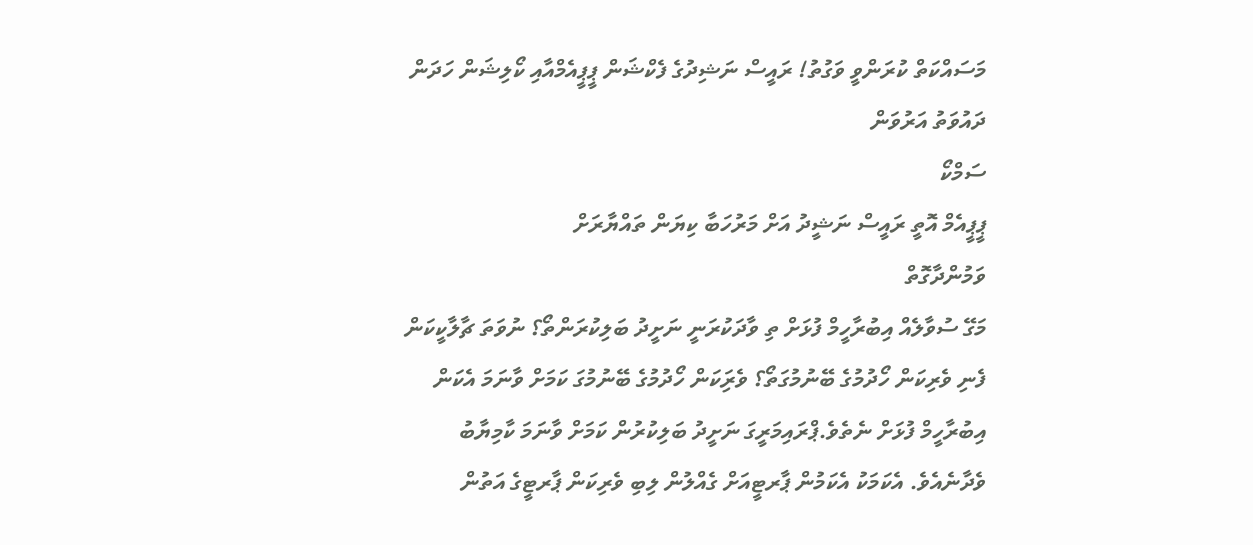މަސައްކަތް ކުރަންވީ ވަގުތު! ރައީސް ނަޝިދުގެ ފެކްޝަން ޕީޕީއެމްއާއި ކޯލިޝަން ހަދަން ދައުވަތު އަރުވަން
ސަމްކޯ
ޕީޕީއެމް އޮތީ ރައީސް ނަޝީދު އަށް މަރުހަބާ ކިޔަން ތައްޔާރަށް
ވަމުންދާގޮތް
މަގޭ ސުވާލެއް އިބުރާހީމް ފުޅަށް ތި ވާދަކުރަނީ ނަށީދު ބަލިކުރަންތޯ؟ ނުވަތަ ޗާލާކީކަން ފެނި ވެރިކަން ހޯދުމުގެ ބޭނުމުގަތޯ؟ ވެރިަކަން ހޯދުމުގެ ބޭނުމުގަ ކަމަށް ވާނަމަ އެކަން އިބުރާހީމް ފުޅަށް ނެތެވެ.ޕްރައިމަރީގަ ނަށީދު ބަލިކުރުން ކަމަށް ވާނަމަ ކާމިޔާބު ވެދާނެއެވެ. އެކަމަކު އެކަމުން ޕާރޓީއަށް ގެއްލުން ލިބި ވެރިކަން ޕާރޓީގެ އަތުން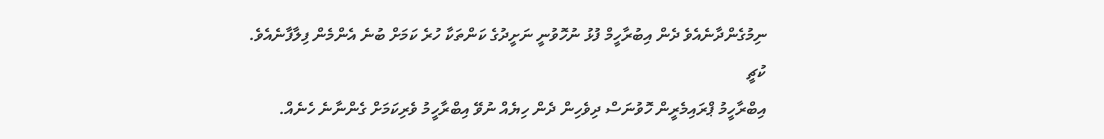ނިމުގެންދާނެއެވެ ދެން އިބުރާހީމް ފުޅު ނުހޮވުނީ ނަށީދުގެ ކަންތަކާ ހުރެ ކަމަށް ބުނެ އެންމެން ފިލާފާނެއެވެ.
ކުޗީ
އިބްރާހީމު ޕްރައިމެރީން ހޮވުނަސް ދިވެހިން ދެން ހިޔެއް ނުވޭ އިބްރާހީމު ވެރިކަމަށް ގެންނާނެ ހެނެއް.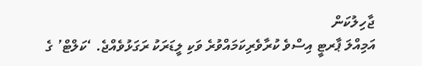ޖާހިލުކަން
އަމިއްލަ ޕާރޓީ އިސްވެ ކުރާވެރިކަމައްވުރެ ވަކި ލީޑަރަކު ރަގަޅުވެއްޖެ. ‘ކަލްޓް’ ގެ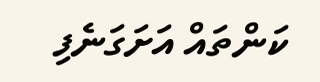ކަންތައް އަށަގަނެފި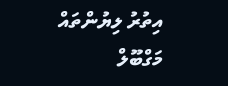އިތުރު ލިޔުންތައް
މަގްބޫލް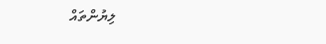ލިޔުންތައް